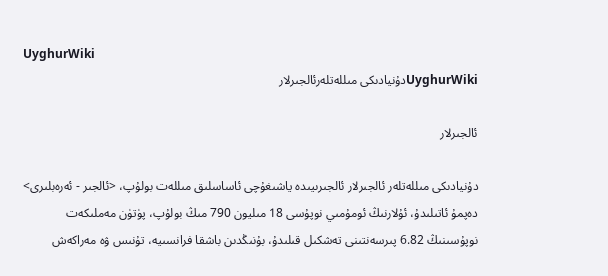UyghurWiki
UyghurWikiدۇنيادىكى مىللەتلەرئالجىرلار

ئالجىرلار

دۇنيادىكى مىللەتلەر ئالجىرلار ئالجىرىيىدە ياشىغۇچى ئاساسلىق مىللەت بولۇپ، <ئالجىر - ئەرەبلىرى> دەپمۇ ئاتىلىدۇ، ئۇلارنىڭ ئومۇمىي نوپۇسى 18 مىليون 790 مىڭ بولۇپ، پۈتۈن مەملىكەت نوپۇسىنىڭ 6.82 پىرسەنتىنى تەشكىل قىلىدۇ، بۇنىڭدىن باشقا فرانسىيە، تۇنىس ۋە مەراكەش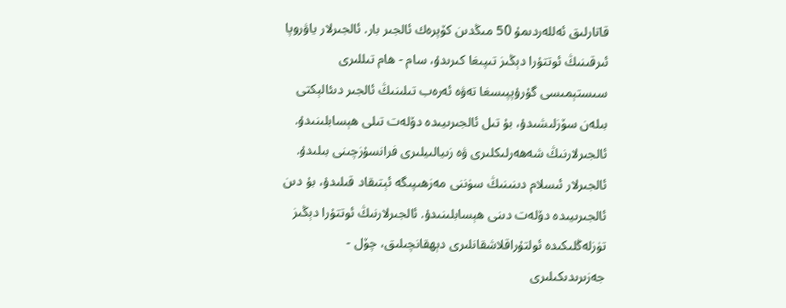قاتارلىق ئەللەردىمۇ 50 مىڭدىن كۆپرەك ئالجىر بار. ئالجىرلار ياۋروپا ئىرقىنىڭ ئوتتۇرا دېڭىز تىپىغا كىرىدۇ، سام - ھام تىللىرى سىستېمىسى گۇرۇپپىسغا تەۋە ئەرەب تىلىنىڭ ئالجىر دىئالېكتى بىلەن سۆزلىشىدۇ، بۇ تىل ئالجىرىيىدە دۆلەت تىلى ھېسابلىنىدۇ. ئالجىرلارنىڭ شەھەرلىكلىرى ۋە زىيالىيلىرى فرانسۇزچىنى بىلىدۇ. ئالجىرلار ئىسلام دىنىنىڭ سۈننى مەزھىپىگە ئېتىقاد قىلىدۇ، بۇ دىن ئالجىرىيىدە دۆلەت دىنى ھېسابلىنىدۇ. ئالجىرلارنىڭ ئوتتۇرا دېڭىز تۈزلەڭلىكىدە ئولتۇراقلاشقانلىرى دېھقانچىلىق، چۆل - جەزىرىدىكىلىرى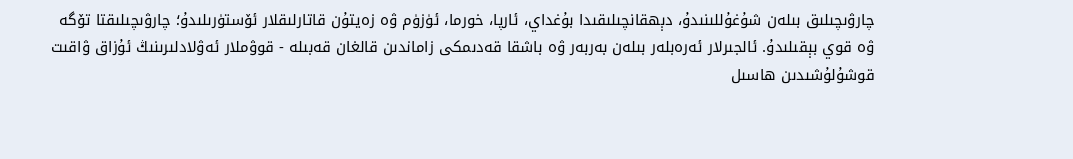چارۋىچىلىق بىلەن شۇغۇللىنىدۇ، دېھقانچىلىقىدا بۇغداي، ئارپا، خورما، ئۈزۈم ۋە زەيتۇن قاتارلىقلار ئۆستۈرىلىدۇ؛ چارۋىچىلىقتا تۆگە ۋە قوي بېقىلىدۇ. ئالجىرلار ئەرەبلەر بىلەن بەربەر ۋە باشقا قەدىمكى زاماندىن قالغان قەبىلە - قوۋملار ئەۋلادلىرىنىڭ ئۇزاق ۋاقىت قوشۇلۇشىدىن ھاسىل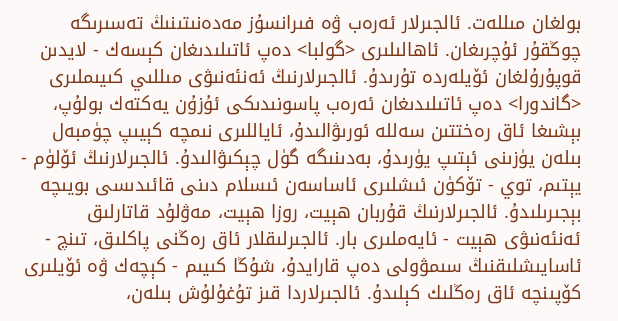بولغان مىللەت. ئالجىرلار ئەرەب ۋە فىرانسۇز مەدەنىتىنىڭ تەسىرىگە چوڭقۇر ئۇچرىغان. ئاھالىلىرى <گولبا> دەپ ئاتىلىدىغان كېسەك - لايدىن قوپۇرۇلغان ئۆيلەردە تۇرىدۇ. ئالجىرلارنىڭ ئەنئەنىۋى مىللىي كىيىملىرى <گاندورا> دەپ ئاتىلىدىغان ئەرەب پاسونىدىكى ئۇزۇن يەكتەك بولۇپ، بېشىغا ئاق رەختتىن سەللە ئورىۋالىدۇ، ئاياللىرى نىمچە كېيىپ چۈمبەل بىلەن يۈزىنى ئېتىپ يۈرىدۇ، بەدىنىگە گۈل چېكىۋالىدۇ. ئالجىرلارنىڭ ئۆلۈم - يېتىم، توي - تۆكۈن ئىشلىرى ئاساسەن ئىسلام دىنى قائىدىسى بويىچە بېجىرىلىدۇ. ئالجىرلارنىڭ قۇربان ھېيت، روزا ھېيت، مەۋلۇد قاتارلىق ئەنئەنىۋى ھېيت - ئايەملىرى بار. ئالجىرلىقلار ئاق رەڭنى پاكلىق، تىنچ - ئاسايىشلىقنىڭ سىمۋولى دەپ قارايدۇ، شۇڭا كىيىم - كېچەك ۋە ئۆيلىرى كۆپىنچە ئاق رەڭلىك كېلىدۇ. ئالجىرلاردا قىز تۇغۇلۇش بىلەن،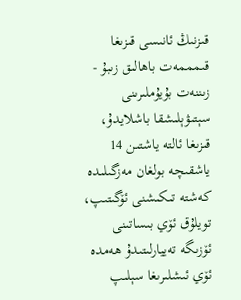قىزنىڭ ئانىسى قىزىغا قىمممەت باھالىق زىبۇ - زىننەت بۇيۇملىرىنى سېتىۋېلىشقا باشلايدۇ، قىزىغا ئالتە ياشتىن 14 ياشقىچە بولغان مەزگىلىدە كەشتە تىكىشنى ئۆگىتىپ، تويلۇق ئۆي بىساتىنى ئۆزىگە تەييارلىتىدۇ ھەمدە ئۆي ئىشلىرىغا سېلىپ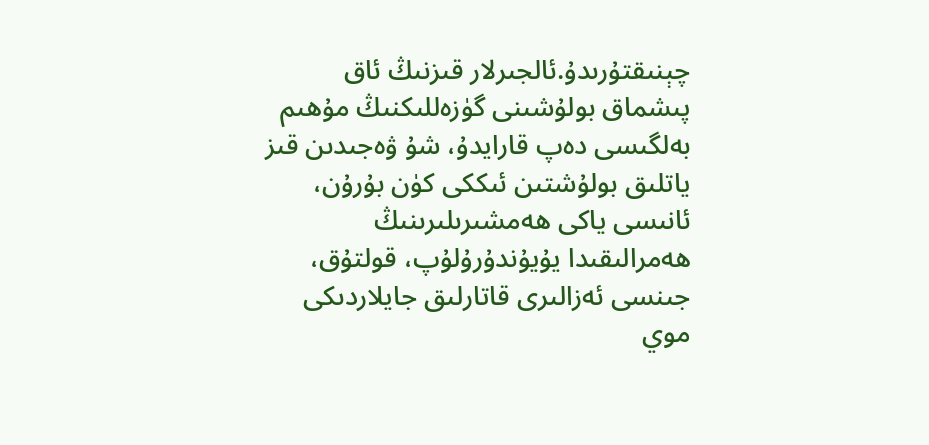چېنىقتۇرىدۇ.ئالجىرلار قىزنىڭ ئاق پىشماق بولۇشىنى گۈزەللىكنىڭ مۇھىم بەلگىسى دەپ قارايدۇ، شۇ ۋەجىدىن قىز ياتلىق بولۇشتىن ئىككى كۈن بۇرۇن، ئانىسى ياكى ھەمشىرىلىرىنىڭ ھەمرالىقىدا يۇيۇندۇرۇلۇپ، قولتۇق، جىنسى ئەزالىرى قاتارلىق جايلاردىكى موي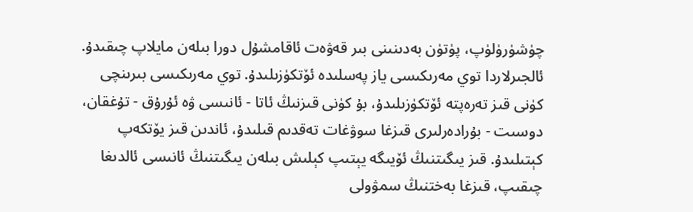چۈشۈرۈلۈپ، پۈتۈن بەدىنىنى بىر قەۋەت ئاقامشۇل دورا بىلەن مايلاپ چىقىدۇ. ئالجىرلاردا توي مەرىكىسى ياز پەسلىدە ئۆتكۈزىلىدۇ. توي مەرىكىسى بىرىنچى كۈنى قىز تەرەپتە ئۆتكۈزىلىدۇ، بۇ كۈنى قىزنىڭ ئاتا - ئانىسى ۋە ئۇرۇق - تۇغقان، دوسىت - بۇرادەرلىرى قىزغا سوۋغات تەقدىم قىلىدۇ، ئاندىن قىز يۆتكەپ كېتىلىدۇ. قىز يىگىتنىڭ ئۆيىگە يېتىپ كېلىش بىلەن يىگىتنىڭ ئانىسى ئالدىغا چىقىپ، قىزغا بەختنىڭ سمۋولى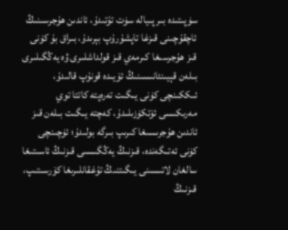سۈپىتىدە بىر پىيالە سۈت تۇتىدۇ، ئاندىن ھۇجرسىنىڭ ئاچقۇچىنى قىزغا تاپشۇرۇپ بېرىدۇ، بىراق بۇ كۈنى قىز ھۇجرسىغا كىرمەي قىز قولداشلىرى ۋە يەڭگىلىرى بىلەن قېيىنئانىسىنىڭ ئۆيىدە قونۇپ قالىدۇ، ئىككىنچى كۈنى يىگىت تەرەپتە كاتتا توي مەرىكىسى ئۆتكۈزىلىدۇ، كەچتە يىگىت بىلەن قىز ئاندىن ھۇجرىسىغا كىرىپ بىرگە بولىدۇ؛ ئۈچىنچى كۈنى ئەتىگەندە، قىزنىڭ يەڭگىسىى قىزنىڭ ئاسىتىغا سالغان لاتىسىنى يىگىتنىڭ تۇغقانلىرىغا كۆرسىتىپ، قىزنىڭ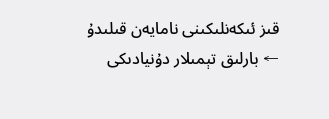قىز ئىكەنلىكىنى نامايەن قىلىدۇ
← بارلىق تېمىلار دۇنيادىكى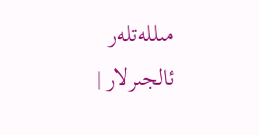مىللەتلەر
ئالجىرلار |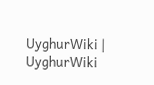UyghurWiki | UyghurWiki